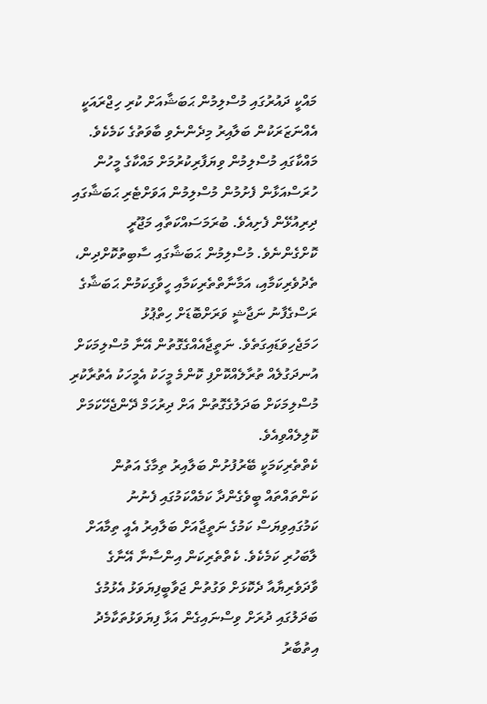މައްކީ ދައުރުގައި މުސްލިމުން ޙަބަޝާއަށް ކުރި ހިޖްރައަކީ އެއްނަޒަރަކުން ބަލާއިރު މިދެންނެވި ބާވަތުގެ ކަމެކެވެ. މައްކާގައި މުސްލިމުން ވިޔަފާރިކުރުމަށް މައްކާގެ މީހުން ހުރަސްއަޅާން ފެށުމުން މުސްލިމުން އަވަށްޓެރި ޙަބަޝާގައި ދިރިއުޅޭން ފެށިއެވެ. ބުރަމަސައްކަތާއި މަޖޫރީ ކޮށްގެންނެވެ. މުސްލިމުން ޙަބަޝާގައި ސާބިތުކޮށްދިން، ތެދުވެރިކަމާއި، އަމާނާތްތެރިކަމާއި ހީވާގިކަމުން ޙަބަޝާގެ ރަސްގެފާނު ނަޖާޝީ ވަރަށްބޮޑަށް ހިތްޕުޅު ހަމަޖެހިވަޑައިގަތެވެ. ނަތީޖާއެއްގެގޮތުން އޭނާ މުސްލިމަކަށް އުނދަގުލެއް ތުރާލެއްކޮށްފި ކޮންމެ މީހަކު އެމީހަކު އެތުރާކުރި މުސްލިމަކަށް ބަދަލުގެގޮތުން އަށް ދިރުހަމް ދޭންޖެހޭކަމަށް ކޮލިލެއްވިއެވެ.
ކެތްތެރިކަމަކީ ބޭރުފުށުން ބަލާއިރު ތިމާގެ އަތުން ކަންތައްތައް ބީވެގެންދާ ކަމެއްކަމުގައި ފެނުނު ކަމުގައިވިޔަސް ކަމުގެ ނަތީޖާއަށް ބަލާއިރު އެއީ ތިމާއަށް ލާބަހުރި ކަމެކެވެ. ކެތްތެރިކަން އިންސާނާ އޭނާގެ ވާދަވެރިޔާއާ ދެކޮޅަށް ވަގުތުން ޖަވާބީފިޔަވަޅު އެޅުމުގެ ބަދަލުގައި ދުރަށް ވިސްނައިގެން އަޅާ ފިޔަވަޅުތަކާމެދު އިތުބާރު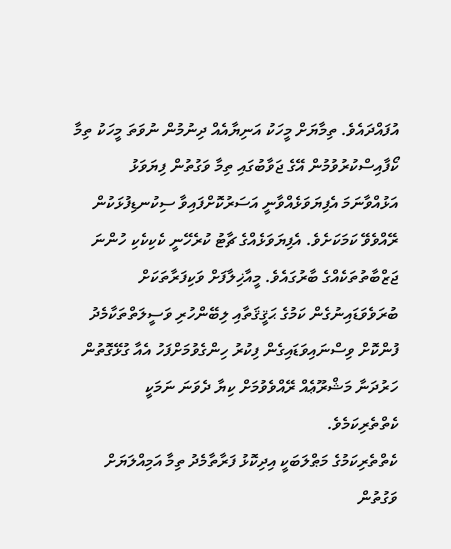އުފައްދައެވެ. ތިމާޔަށް މީހަކު އަނިޔާއެއް ދިނުމުން ނުވަތަ މީހަކު ތިމާ ކޯފާއިސްކުރުވުމުން އޭގެ ޖަވާބުގައި ތިމާ ވަގުތުން ފިޔަވަޅު އަޅުއްވާނަމަ އެފިޔަވަޅެއްވާނީ އަސަރުކޮށްފައިވާ ސިކުނޑިފުޅަކުން ރޭއްވެވޭ ކަމަކަށެވެ. އެފިޔަވަޅެއްގެ ޗާޓު ކުރެހޭނީ ކެކިކެކި ހުންނަ ޖަޒްބާތުތަކެއްގެ ބާރުގައެވެ. މީއާޚިލާފަށް ވަކިފަރާތަކަށް ބުރަވެވަޑައިނުގެން ކަމުގެ ޙަޤީޤަތާއި ލިބޭންހުރި ވަސީލަތްތަކާމެދު ފުންކޮށް ވިސްނައިވަޑައިގެން ފިކުރު ހިންގެވުމަށްފަހު އެއާ ގުޅޭގޮތުން ހަރުދަނާ މަޝްރޫޢެއް ރޭއްވެވުމަށް ކިޔާ ދެވަނަ ނަމަކީ ކެތްތެރިކަމެވެ.
ކެތްތެރިކަމުގެ މަޠްލަބަކީ އިދިކޮޅު ފަރާތާމެދު ތިމާ އަމިއްލަޔަށް ވަގުތުން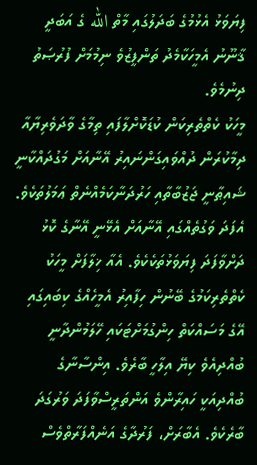ފިޔަވަޅު އެޅުމުގެ ބަދަލުގައި މާތް الله ގެ އަބަދީ ޤާނޫނު އެމީހަކާމެދު ތަންފީޒުވެ ނިމުމަށް ފުރުޞަތު ދިނުމެވެ.
މީހަކު ކެތްތެރިކަން ކުޑަކޮށްލާފައި ތިމާގެ ވާދަވެރިޔާއާ ދިމާކުރަން ދުއްވައިގަންނައިރު އޭނާއަށް މަގުދައްކާނީ ޝައިޠާނީ ޖަޒުބާތާއި ހަރުދަނާކަމެއްނެތް ޢަމަލުތަކެވެ. އެފަދަ ވަގުތެއްގައި އޭނާއަށް އެޅޭނީ އޭނާގެ ކޮޅު ދަށްވާފަދަ ފިޔަވަޅުތަކެކެވެ. އެއާ ޚިލާފަށް މީހަކު ކެތްތެރިކަމުގެ ބޭނުން ހިފާއިރު އެމީހެއްގެ ކިބައިގައި އޭގެ މަސައްކަތް ހިންގުމަށްޓަކައި ހޭލަމުންދާނީ ބުއްދިއެވެ ކިޔޭ އިލާހީ ބާރެވެ. އިންސާނާގެ ބުއްދިއަކީ ހައިރާންވެ އަންތަރީސްވާފަދަ ވަރުގަދަ ބާރެކެވެ. އެބާރަށް، ފަރުދާގެ އަނެއްފަރާތްވެސް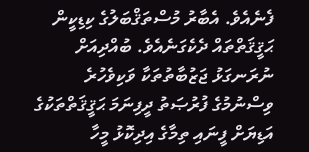ފެނެއެވެ. އެބާރު މުސްތަޤްބަލުގެ ކިޑިކީން ޙަޤީޤަތްތައް ދެކެގަނެއެވެ. ބުއްދިއަށް ނުރަނގަޅު ޖަޒުބާތުތަކާ ވަކިވެހުރެ ވިސްނުމުގެ ފުރުޞަތު ދީފިނަމަ ޙަޤީޤަތްތަކުގެ އަޑިޔަށް ފީނައި ތިމާގެ އިދިކޮޅު މީހާ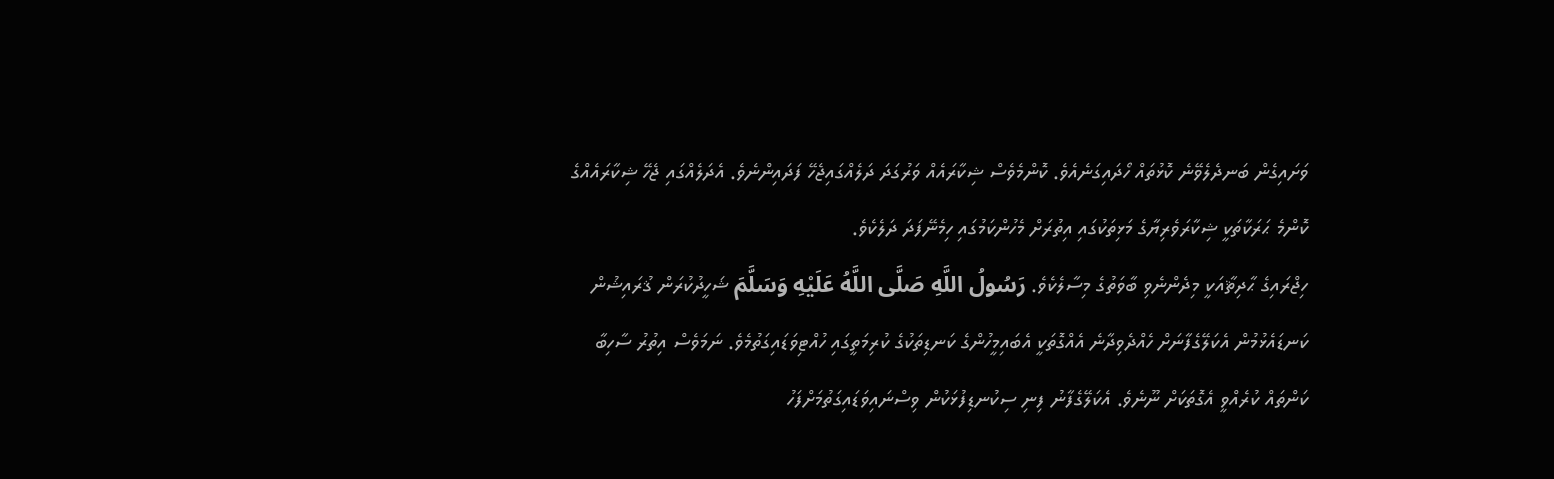ވަށައިގެން ބަނދެލެވޭނެ ކޮޅުތައް ހޯދައިގަނެއެވެ. ކޮންމެވެސް ޝިކާރައެއް ވަރުގަދަ ދަލެއްގައިޖެހޭ ފަދައިންނެވެ. އެދަލެއްގައި ޖެހޭ ޝިކާރައެއްގެ ކޮންމެ ޙަރަކާތަކީ ޝިކާރަވެރިޔާގެ މަޅިތަކުގައި އިތުރަށް މެހުންކަމުގައި ހިމެނޭފަދަ ދަލެކެވެ.
ހިޖްރައިގެ ޙާދިޘާއަކީ މިދެންނެވި ބާވަތުގެ މިސާލެކެވެ. رَسُولُ اللَّهِ صَلَّى اللَّهُ عَلَيْهِ وَسَلَّمَ ޝަހީދުކުރަން ޤުރައިޝުން ކަނޑައެޅުމުން އެކަލޭގެފާނަށް ހެއްދެވިދާނެ އެއްގޮތަކީ އެބައިމީހުންގެ ކަނޑިތަކުގެ ކުރިމަތީގައި ހުއްޓިވަޑައިގަތުމެވެ. ނަމަވެސް އިތުރު ސާހިބާ ކަންތައް ކުރެއްވީ އެގޮތަކަށް ނޫނެވެ. އެކަލޭގެފާނު ފިނި ސިކުނޑިފުޅަކުން ވިސްނައިވަޑައިގަތުމަށްފަހު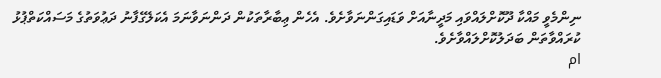ނިންމެވީ މައްކާ ދޫކޮށްލައްވައި މަދީނާއަށް ވަޑައިގަންނަވާށެވެ. އެހެން ޢިބާރާތަކުން ދަންނަވާނަމަ އެކަލޭގެފާނު ދަޢުވަތުގެ މަސައްކަތްޕުޅު ކުރައްވާތަން ބަދަލުކޮށްލައްވާށެވެ.
ام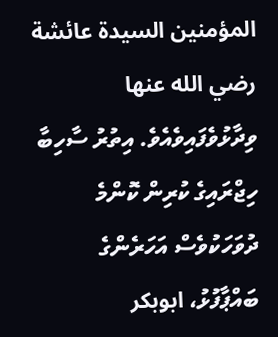المؤمنين السيدة عائشة رضي الله عنها ވިދާޅުވެފައިވެއެވެ. އިތުރު ސާހިބާ ހިޖްރައިގެ ކުރިން ކޮންމެ ދުވަހަކުވެސް އަހަރެންގެ ބައްޕާފުޅު، ابوبكر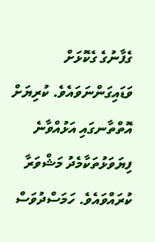ގެފާނުގެ ގެކޮޅަށް ވަޑައިގަންނަވައެވެ. ކުރިޔަށް އޮތްތާނގައި އަޅުއްވާނެ ފިޔަވަޅުތަކާމެދު މަޝްވަރާ ކުރައްވައެވެ. ހަމަސްދުވަސް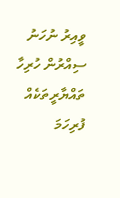ވީއިރު ނުހަނު ސިއްރުން ހުރިހާ ތައްޔާރީތަކެއް ފުރިހަމަ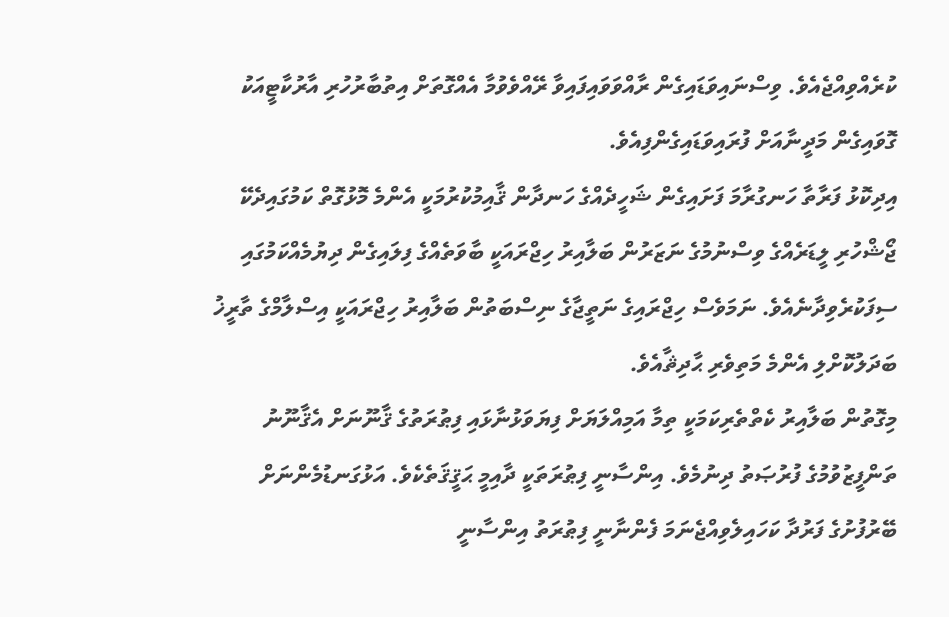ކުރެއްވިއްޖެއެވެ. ވިސްނައިވަޑައިގެން ރާއްވަވައިފައިވާ ރޭއްވެވުމާ އެއްގޮތަށް އިތުބާރުހުރި އާރުކާޓީއަކު ގޮވައިގެން މަދީނާއަށް ފުރައިވަޑައިގެންފިއެވެ.
އިދިކޮޅު ފަރާތާ ހަނގުރާމަ ފަށައިގެން ޝަހީދެއްގެ ހަނދާން ޤާއިމުކުރުމަކީ އެންމެ މޮޅުގޮތް ކަމުގައިދެކޭ ޖޯޝްހުރި ލީޑަރެއްގެ ވިސްނުމުގެ ނަޒަރުން ބަލާއިރު ހިޖްރައަކީ ބާވަތެއްގެ ފިލައިގެން ދިޔުމެއްކަމުގައި ސިފަކުރެވިދާނެއެވެ. ނަމަވެސް ހިޖްރައިގެ ނަތީޖާގެ ނިސްބަތުން ބަލާއިރު ހިޖްރައަކީ އިސްލާމްގެ ތާރީޚު ބަދަލުކޮށްލި އެންމެ މަތިވެރި ޙާދިޘާއެވެ.
މިގޮތުން ބަލާއިރު ކެތްތެރިކަމަކީ ތިމާ އަމިއްލަޔަށް ފިޔަވަޅުނާޅައި ފިޠުރަތުގެ ޤާނޫނަށް އެޤާނޫނު ތަންފީޒުވުމުގެ ފުރުޞަތު ދިނުމެވެ. އިންސާނީ ފިޠުރަތަކީ ދާއިމީ ޙަޤީޤަތެކެވެ. އަޅުގަނޑުމެންނަށް ބޭރުފުށުގެ ފަރުދާ ކަހައިލެވިއްޖެނަމަ ފެންނާނީ ފިޠުރަތު އިންސާނީ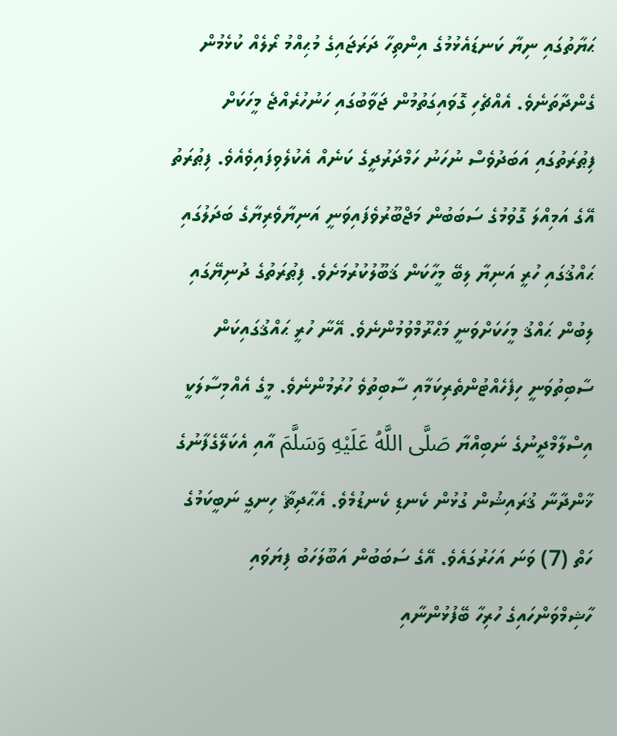ޙަޔާތުގައި ނިޔާ ކަނޑައެޅުމުގެ އިންތިހާ ދަރަޖައިގެ މުޙިއްމު ރޯލެއް ކުޅެމުން ގެންދާތަނެވެ. އެއްޗެހި ގޮވައިގަތުމުން ޖަވާބުގައި ހަނުހުރެއްޖެ މީހަކަށް ފިޠުރަތުގައި އަބަދުވެސް ނުހަނު ހަމްދަރުދީގެ ކަނެއް އެކުލެވިފައިވެއެވެ. ފިޠުރަތު އޭގެ އަމިއްލަ ގޮވުމުގެ ސަބަބުން މަޖްބޫރުވެފައިވަނީ އަނިޔާވެރިޔާގެ ބަދަލުގައި ޙައްޤުގައި ހުރީ އަނިޔާ ލިބޭ މީހާކަން ޤަބޫލުކުރުމަށެވެ. ފިޠުރަތުގެ ދުނިޔޭގައި ލިބުން ޙައްޤު މީހަކަށްވަނީ މަޙްރޫމްވުމުންނެވެ. އޭނާ ހުރީ ޙައްޤުގައިކަން ސާބިތުވަނީ ހިފެހެއްޓުންތެރިކަމާއި ސާބިތުވެ ހުރުމުންނެވެ. މީގެ އެއްމިސާލަކީ އިސްލާމްދީނުގެ ނަބިއްޔާ صَلَّى اللَّهُ عَلَيْهِ وَسَلَّمَ އާއި އެކަލޭގެފާނުގެ ޚާންދާނާ ޤުރައިޝުން ގުޅުން ކެނޑި ކެނޑުމެވެ. އެޙާދިޘާ ހިނގީ ނަބީކަމުގެ ހަތް (7) ވަނަ އަހަރުގައެވެ. އޭގެ ސަބަބުން އަބޫލަހަބު ފިޔަވައި ހާޝިމްވަންހައިގެ ހުރިހާ ބޭފުޅުންނާއި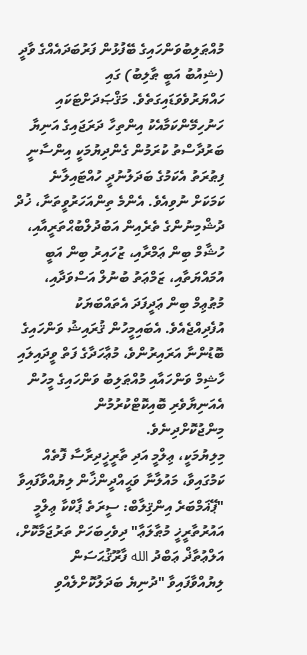މުއްޠަލިބުވަންހައިގެ ބޭފުޅުން ފަރުބަދައެއްގެ ވާދީ (ޝިއުބު އަބީ ޠާލިބު) ގައި ހައްޔަރުވެވަޑައިގަތެވެ. މަޤްޞަދަށްޓަކައި ހަނުހިމޭންކަމާއެކު އިންތިހާ ދަރަޖައިގެ އަނިޔާ ބަރުދާސްތު ކުރަމުން ގެންދިޔުމަކީ އިންސާނީ ފިޠުރަތު އެކަމުގެ ބަދަލުނުދީ ހުއްޓައިލާނެ ކަމަކަށް ނުވިއެވެ. އެންމެ ތިންއަހަރުވީތަނާ، ޚުދް ދުޝްމިނުންގެ ތެރެއިން އަބުދުލްބުޙްތަރީއާއި، ހުޝާމް ބިން ޢަމްރާއި، ޒުހައިރު ބިން އަބީ އުމައްޔަތާއި، ޒަމްޢަތު ބުނުލް އަސްވަދާއި، މުޠުޢިމް ބިން ޢަދީފަދަ އެތައްބަޔަކު އުފެދިއްޖެއެވެ. އެބައިމީހުން ޤުރައިޝު ވަންހައިގެ ބޮޑުންނާ އަރައިރުންވެ، މުޢާހަދާގެ ފަތް ވީދައިލައި ހާޝިމް ވަންހައާއި މުއްޠަލިބު ވަންހައިގެ މީހުން އެއަނިޔާވެރި ބޮއިކޮޓްކުރުމުން މިންޖުކޮށްދިނެވެ.
މިލިޔުމަކީ، ޢިލްމީ އަދި ތާރީޚީދިރާސާ ފޮތެއް ކަމުގައިވާ، މައުލާނާ ވަޙީއްދީންޚާން ލިޔުއްވާފައިވާ "ޕޭޣަމްބަރެ އިންޤިލާބް: ސީރަތެ ޕާކްކާ ޢިލްމީ އައުރުތާރީޚީ މުޠާލަޢާ" ދިވެހިބަހަށް ތަރުޖަމާކޮށް، އަލްޢުތާޛް ޢަބްދު الله ފާރޫޤުޙަސަން ލިޔުއްވާފައިވާ "ދުނިޔެ ބަދަލުކޮށްލެއްވި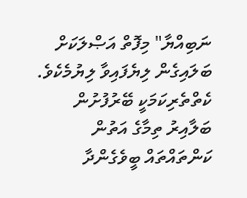ނަބިއްޔާ" މިފޮތް އަޞްލަކަށް ބަލައިގެން ލިޔެފައިވާ ލިޔުމެކެވެ.
ކެތްތެރިކަމަކީ ބޭރުފުށުން ބަލާއިރު ތިމާގެ އަތުން ކަންތައްތައް ބީވެގެންދާ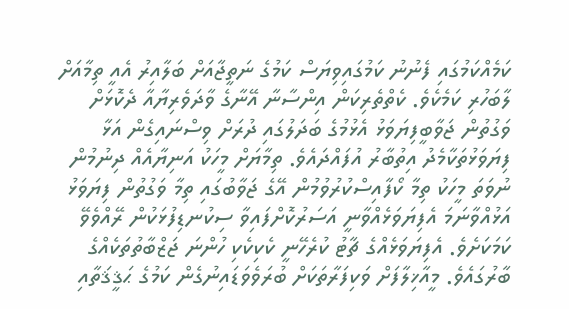ކަމެއްކަމުގައި ފެނުނު ކަމުގައިވިޔަސް ކަމުގެ ނަތީޖާއަށް ބަލާއިރު އެއީ ތިމާއަށް ލާބަހުރި ކަމެކެވެ. ކެތްތެރިކަން އިންސާނާ އޭނާގެ ވާދަވެރިޔާއާ ދެކޮޅަށް ވަގުތުން ޖަވާބީފިޔަވަޅު އެޅުމުގެ ބަދަލުގައި ދުރަށް ވިސްނައިގެން އަޅާ ފިޔަވަޅުތަކާމެދު އިތުބާރު އުފައްދައެވެ. ތިމާޔަށް މީހަކު އަނިޔާއެއް ދިނުމުން ނުވަތަ މީހަކު ތިމާ ކޯފާއިސްކުރުވުމުން އޭގެ ޖަވާބުގައި ތިމާ ވަގުތުން ފިޔަވަޅު އަޅުއްވާނަމަ އެފިޔަވަޅެއްވާނީ އަސަރުކޮށްފައިވާ ސިކުނޑިފުޅަކުން ރޭއްވެވޭ ކަމަކަށެވެ. އެފިޔަވަޅެއްގެ ޗާޓު ކުރެހޭނީ ކެކިކެކި ހުންނަ ޖަޒްބާތުތަކެއްގެ ބާރުގައެވެ. މީއާޚިލާފަށް ވަކިފަރާތަކަށް ބުރަވެވަޑައިނުގެން ކަމުގެ ޙަޤީޤަތާއި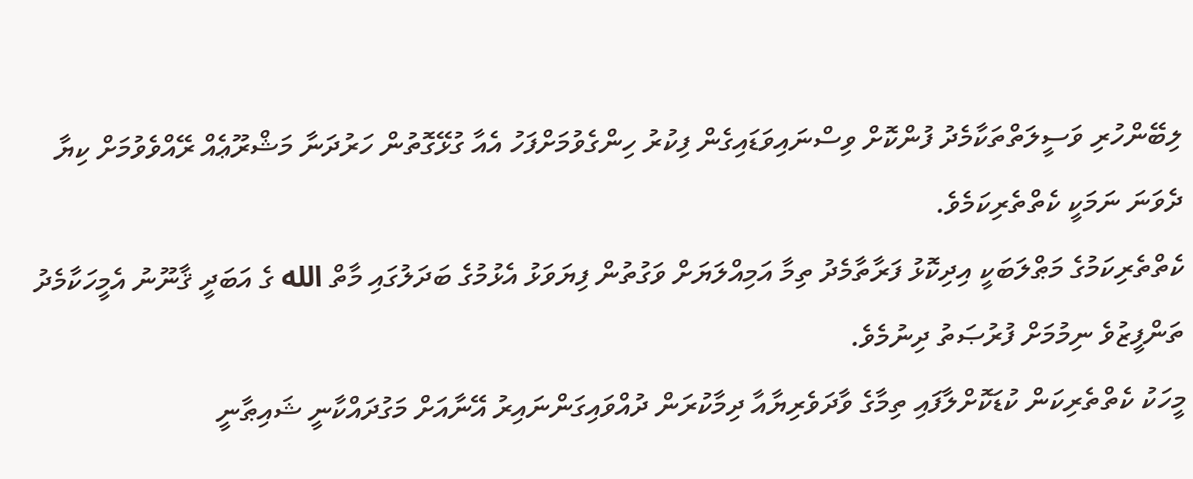ލިބޭންހުރި ވަސީލަތްތަކާމެދު ފުންކޮށް ވިސްނައިވަޑައިގެން ފިކުރު ހިންގެވުމަށްފަހު އެއާ ގުޅޭގޮތުން ހަރުދަނާ މަޝްރޫޢެއް ރޭއްވެވުމަށް ކިޔާ ދެވަނަ ނަމަކީ ކެތްތެރިކަމެވެ.
ކެތްތެރިކަމުގެ މަޠްލަބަކީ އިދިކޮޅު ފަރާތާމެދު ތިމާ އަމިއްލަޔަށް ވަގުތުން ފިޔަވަޅު އެޅުމުގެ ބަދަލުގައި މާތް الله ގެ އަބަދީ ޤާނޫނު އެމީހަކާމެދު ތަންފީޒުވެ ނިމުމަށް ފުރުޞަތު ދިނުމެވެ.
މީހަކު ކެތްތެރިކަން ކުޑަކޮށްލާފައި ތިމާގެ ވާދަވެރިޔާއާ ދިމާކުރަން ދުއްވައިގަންނައިރު އޭނާއަށް މަގުދައްކާނީ ޝައިޠާނީ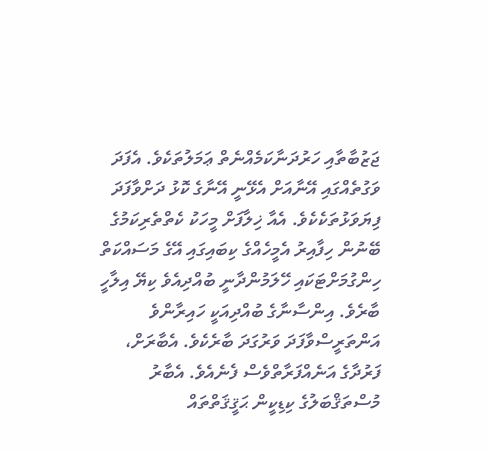ޖަޒުބާތާއި ހަރުދަނާކަމެއްނެތް ޢަމަލުތަކެވެ. އެފަދަ ވަގުތެއްގައި އޭނާއަށް އެޅޭނީ އޭނާގެ ކޮޅު ދަށްވާފަދަ ފިޔަވަޅުތަކެކެވެ. އެއާ ޚިލާފަށް މީހަކު ކެތްތެރިކަމުގެ ބޭނުން ހިފާއިރު އެމީހެއްގެ ކިބައިގައި އޭގެ މަސައްކަތް ހިންގުމަށްޓަކައި ހޭލަމުންދާނީ ބުއްދިއެވެ ކިޔޭ އިލާހީ ބާރެވެ. އިންސާނާގެ ބުއްދިއަކީ ހައިރާންވެ އަންތަރީސްވާފަދަ ވަރުގަދަ ބާރެކެވެ. އެބާރަށް، ފަރުދާގެ އަނެއްފަރާތްވެސް ފެނެއެވެ. އެބާރު މުސްތަޤްބަލުގެ ކިޑިކީން ޙަޤީޤަތްތައް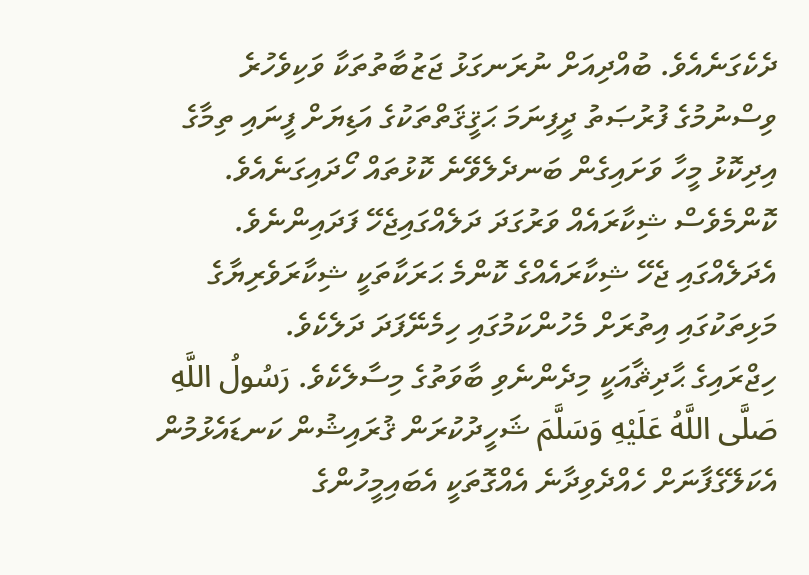ދެކެގަނެއެވެ. ބުއްދިއަށް ނުރަނގަޅު ޖަޒުބާތުތަކާ ވަކިވެހުރެ ވިސްނުމުގެ ފުރުޞަތު ދީފިނަމަ ޙަޤީޤަތްތަކުގެ އަޑިޔަށް ފީނައި ތިމާގެ އިދިކޮޅު މީހާ ވަށައިގެން ބަނދެލެވޭނެ ކޮޅުތައް ހޯދައިގަނެއެވެ. ކޮންމެވެސް ޝިކާރައެއް ވަރުގަދަ ދަލެއްގައިޖެހޭ ފަދައިންނެވެ. އެދަލެއްގައި ޖެހޭ ޝިކާރައެއްގެ ކޮންމެ ޙަރަކާތަކީ ޝިކާރަވެރިޔާގެ މަޅިތަކުގައި އިތުރަށް މެހުންކަމުގައި ހިމެނޭފަދަ ދަލެކެވެ.
ހިޖްރައިގެ ޙާދިޘާއަކީ މިދެންނެވި ބާވަތުގެ މިސާލެކެވެ. رَسُولُ اللَّهِ صَلَّى اللَّهُ عَلَيْهِ وَسَلَّمَ ޝަހީދުކުރަން ޤުރައިޝުން ކަނޑައެޅުމުން އެކަލޭގެފާނަށް ހެއްދެވިދާނެ އެއްގޮތަކީ އެބައިމީހުންގެ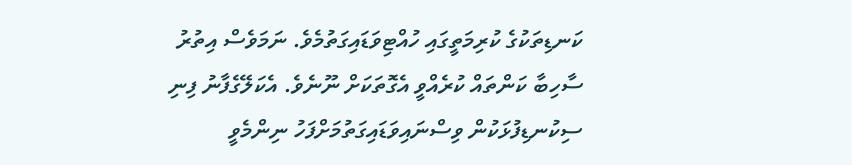ކަނޑިތަކުގެ ކުރިމަތީގައި ހުއްޓިވަޑައިގަތުމެވެ. ނަމަވެސް އިތުރު ސާހިބާ ކަންތައް ކުރެއްވީ އެގޮތަކަށް ނޫނެވެ. އެކަލޭގެފާނު ފިނި ސިކުނޑިފުޅަކުން ވިސްނައިވަޑައިގަތުމަށްފަހު ނިންމެވީ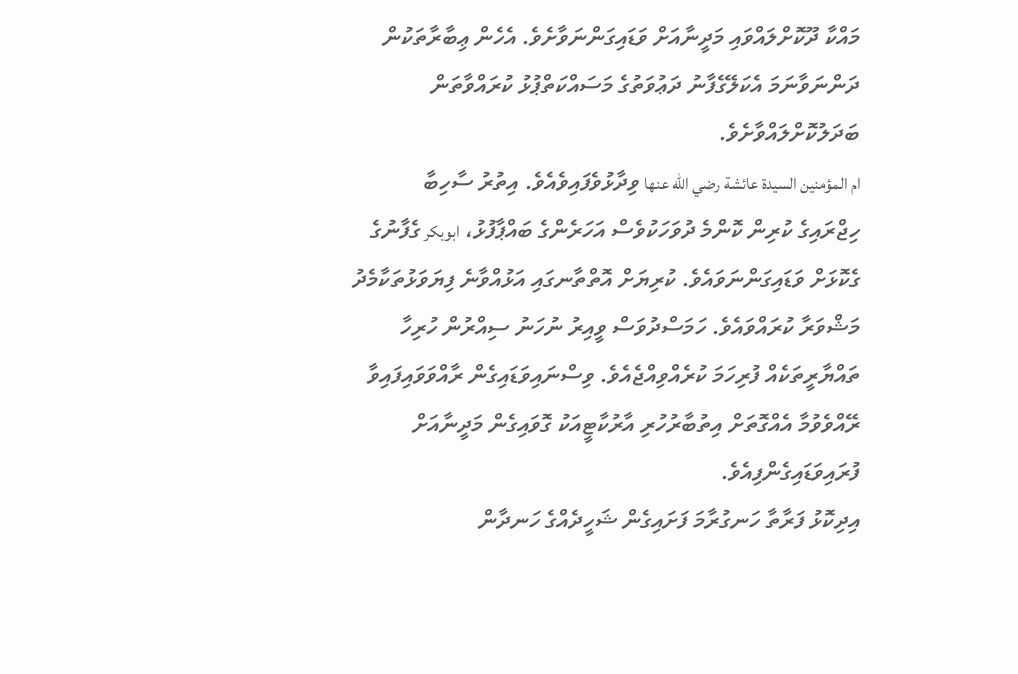މައްކާ ދޫކޮށްލައްވައި މަދީނާއަށް ވަޑައިގަންނަވާށެވެ. އެހެން ޢިބާރާތަކުން ދަންނަވާނަމަ އެކަލޭގެފާނު ދަޢުވަތުގެ މަސައްކަތްޕުޅު ކުރައްވާތަން ބަދަލުކޮށްލައްވާށެވެ.
ام المؤمنين السيدة عائشة رضي الله عنها ވިދާޅުވެފައިވެއެވެ. އިތުރު ސާހިބާ ހިޖްރައިގެ ކުރިން ކޮންމެ ދުވަހަކުވެސް އަހަރެންގެ ބައްޕާފުޅު، ابوبكر ގެފާނުގެ ގެކޮޅަށް ވަޑައިގަންނަވައެވެ. ކުރިޔަށް އޮތްތާނގައި އަޅުއްވާނެ ފިޔަވަޅުތަކާމެދު މަޝްވަރާ ކުރައްވައެވެ. ހަމަސްދުވަސް ވީއިރު ނުހަނު ސިއްރުން ހުރިހާ ތައްޔާރީތަކެއް ފުރިހަމަ ކުރެއްވިއްޖެއެވެ. ވިސްނައިވަޑައިގެން ރާއްވަވައިފައިވާ ރޭއްވެވުމާ އެއްގޮތަށް އިތުބާރުހުރި އާރުކާޓީއަކު ގޮވައިގެން މަދީނާއަށް ފުރައިވަޑައިގެންފިއެވެ.
އިދިކޮޅު ފަރާތާ ހަނގުރާމަ ފަށައިގެން ޝަހީދެއްގެ ހަނދާން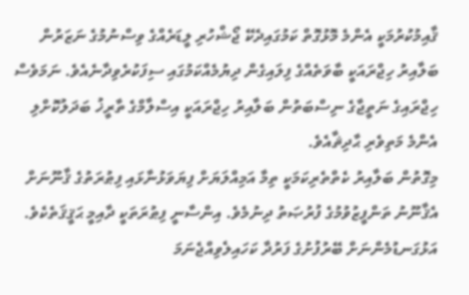ޤާއިމުކުރުމަކީ އެންމެ މޮޅުގޮތް ކަމުގައިދެކޭ ޖޯޝްހުރި ލީޑަރެއްގެ ވިސްނުމުގެ ނަޒަރުން ބަލާއިރު ހިޖްރައަކީ ބާވަތެއްގެ ފިލައިގެން ދިޔުމެއްކަމުގައި ސިފަކުރެވިދާނެއެވެ. ނަމަވެސް ހިޖްރައިގެ ނަތީޖާގެ ނިސްބަތުން ބަލާއިރު ހިޖްރައަކީ އިސްލާމްގެ ތާރީޚު ބަދަލުކޮށްލި އެންމެ މަތިވެރި ޙާދިޘާއެވެ.
މިގޮތުން ބަލާއިރު ކެތްތެރިކަމަކީ ތިމާ އަމިއްލަޔަށް ފިޔަވަޅުނާޅައި ފިޠުރަތުގެ ޤާނޫނަށް އެޤާނޫނު ތަންފީޒުވުމުގެ ފުރުޞަތު ދިނުމެވެ. އިންސާނީ ފިޠުރަތަކީ ދާއިމީ ޙަޤީޤަތެކެވެ. އަޅުގަނޑުމެންނަށް ބޭރުފުށުގެ ފަރުދާ ކަހައިލެވިއްޖެނަމަ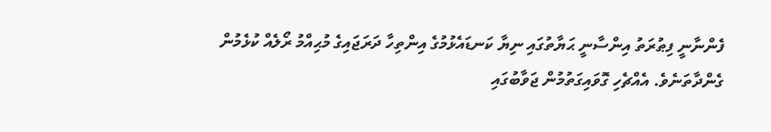ފެންނާނީ ފިޠުރަތު އިންސާނީ ޙަޔާތުގައި ނިޔާ ކަނޑައެޅުމުގެ އިންތިހާ ދަރަޖައިގެ މުޙިއްމު ރޯލެއް ކުޅެމުން ގެންދާތަނެވެ. އެއްޗެހި ގޮވައިގަތުމުން ޖަވާބުގައި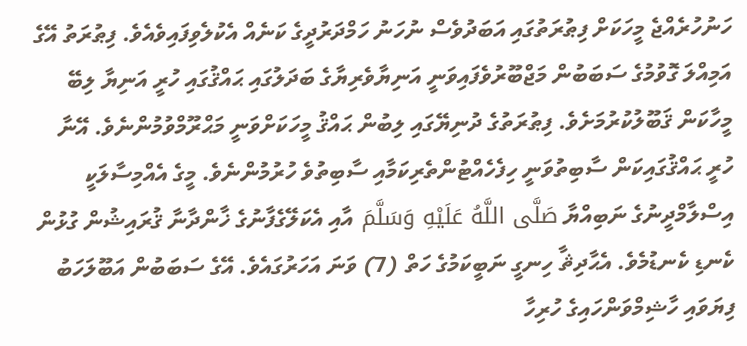ހަނުހުރެއްޖެ މީހަކަށް ފިޠުރަތުގައި އަބަދުވެސް ނުހަނު ހަމްދަރުދީގެ ކަނެއް އެކުލެވިފައިވެއެވެ. ފިޠުރަތު އޭގެ އަމިއްލަ ގޮވުމުގެ ސަބަބުން މަޖްބޫރުވެފައިވަނީ އަނިޔާވެރިޔާގެ ބަދަލުގައި ޙައްޤުގައި ހުރީ އަނިޔާ ލިބޭ މީހާކަން ޤަބޫލުކުރުމަށެވެ. ފިޠުރަތުގެ ދުނިޔޭގައި ލިބުން ޙައްޤު މީހަކަށްވަނީ މަޙްރޫމްވުމުންނެވެ. އޭނާ ހުރީ ޙައްޤުގައިކަން ސާބިތުވަނީ ހިފެހެއްޓުންތެރިކަމާއި ސާބިތުވެ ހުރުމުންނެވެ. މީގެ އެއްމިސާލަކީ އިސްލާމްދީނުގެ ނަބިއްޔާ صَلَّى اللَّهُ عَلَيْهِ وَسَلَّمَ އާއި އެކަލޭގެފާނުގެ ޚާންދާނާ ޤުރައިޝުން ގުޅުން ކެނޑި ކެނޑުމެވެ. އެޙާދިޘާ ހިނގީ ނަބީކަމުގެ ހަތް (7) ވަނަ އަހަރުގައެވެ. އޭގެ ސަބަބުން އަބޫލަހަބު ފިޔަވައި ހާޝިމްވަންހައިގެ ހުރިހާ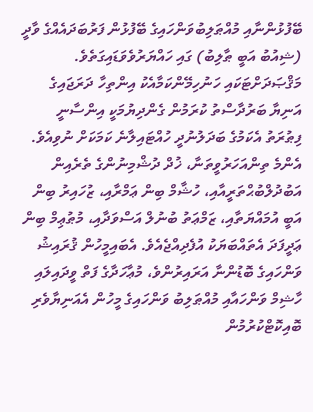ބޭފުޅުންނާއި މުއްޠަލިބުވަންހައިގެ ބޭފުޅުން ފަރުބަދައެއްގެ ވާދީ (ޝިއުބު އަބީ ޠާލިބު) ގައި ހައްޔަރުވެވަޑައިގަތެވެ. މަޤްޞަދަށްޓަކައި ހަނުހިމޭންކަމާއެކު އިންތިހާ ދަރަޖައިގެ އަނިޔާ ބަރުދާސްތު ކުރަމުން ގެންދިޔުމަކީ އިންސާނީ ފިޠުރަތު އެކަމުގެ ބަދަލުނުދީ ހުއްޓައިލާނެ ކަމަކަށް ނުވިއެވެ. އެންމެ ތިންއަހަރުވީތަނާ، ޚުދް ދުޝްމިނުންގެ ތެރެއިން އަބުދުލްބުޙްތަރީއާއި، ހުޝާމް ބިން ޢަމްރާއި، ޒުހައިރު ބިން އަބީ އުމައްޔަތާއި، ޒަމްޢަތު ބުނުލް އަސްވަދާއި، މުޠުޢިމް ބިން ޢަދީފަދަ އެތައްބަޔަކު އުފެދިއްޖެއެވެ. އެބައިމީހުން ޤުރައިޝު ވަންހައިގެ ބޮޑުންނާ އަރައިރުންވެ، މުޢާހަދާގެ ފަތް ވީދައިލައި ހާޝިމް ވަންހައާއި މުއްޠަލިބު ވަންހައިގެ މީހުން އެއަނިޔާވެރި ބޮއިކޮޓްކުރުމުން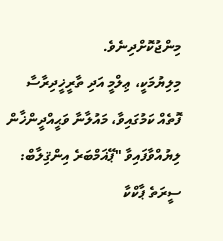މިންޖުކޮށްދިނެވެ.
މިލިޔުމަކީ، ޢިލްމީ އަދި ތާރީޚީދިރާސާ ފޮތެއް ކަމުގައިވާ، މައުލާނާ ވަޙީއްދީންޚާން ލިޔުއްވާފައިވާ "ޕޭޣަމްބަރެ އިންޤިލާބް: ސީރަތެ ޕާކްކާ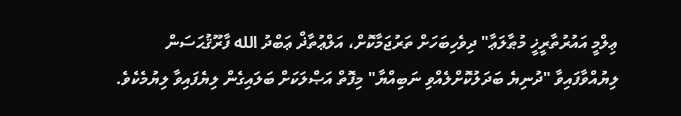ޢިލްމީ އައުރުތާރީޚީ މުޠާލަޢާ" ދިވެހިބަހަށް ތަރުޖަމާކޮށް، އަލްޢުތާޛް ޢަބްދު الله ފާރޫޤުޙަސަން ލިޔުއްވާފައިވާ "ދުނިޔެ ބަދަލުކޮށްލެއްވި ނަބިއްޔާ" މިފޮތް އަޞްލަކަށް ބަލައިގެން ލިޔެފައިވާ ލިޔުމެކެވެ.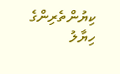ކިޔުންތެރިންގެ ހިޔާލު